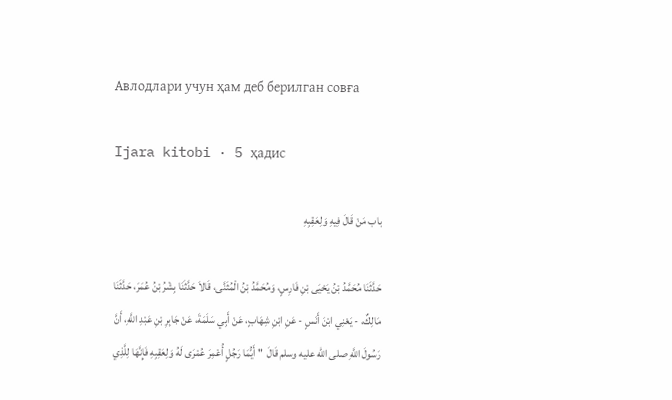Авлодлари учун ҳам деб берилган совға

Ijara kitobi · 5 ҳадис

باب مَنْ قَالَ فِيهِ وَلِعَقِبِهِ

حَدَّثَنَا مُحَمَّدُ بْنُ يَحْيَى بْنِ فَارِسٍ، وَمُحَمَّدُ بْنُ الْمُثَنَّى، قَالاَ حَدَّثَنَا بِشْرُ بْنُ عُمَرَ، حَدَّثَنَا مَالِكٌ، - يَعْنِي ابْنَ أَنَسٍ - عَنِ ابْنِ شِهَابٍ، عَنْ أَبِي سَلَمَةَ، عَنْ جَابِرِ بْنِ عَبْدِ اللَّهِ، أَنَّ رَسُولَ اللَّهِ صلى الله عليه وسلم قَالَ  " أَيُّمَا رَجُلٍ أُعْمِرَ عُمْرَى لَهُ وَلِعَقِبِهِ فَإِنَّهَا لِلَّذِي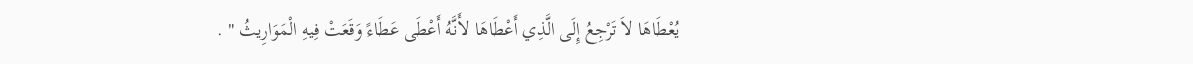يُعْطَاهَا لاَ تَرْجِعُ إِلَى الَّذِي أَعْطَاهَا لأَنَّهُ أَعْطَى عَطَاءً وَقَعَتْ فِيهِ الْمَوَارِيثُ " .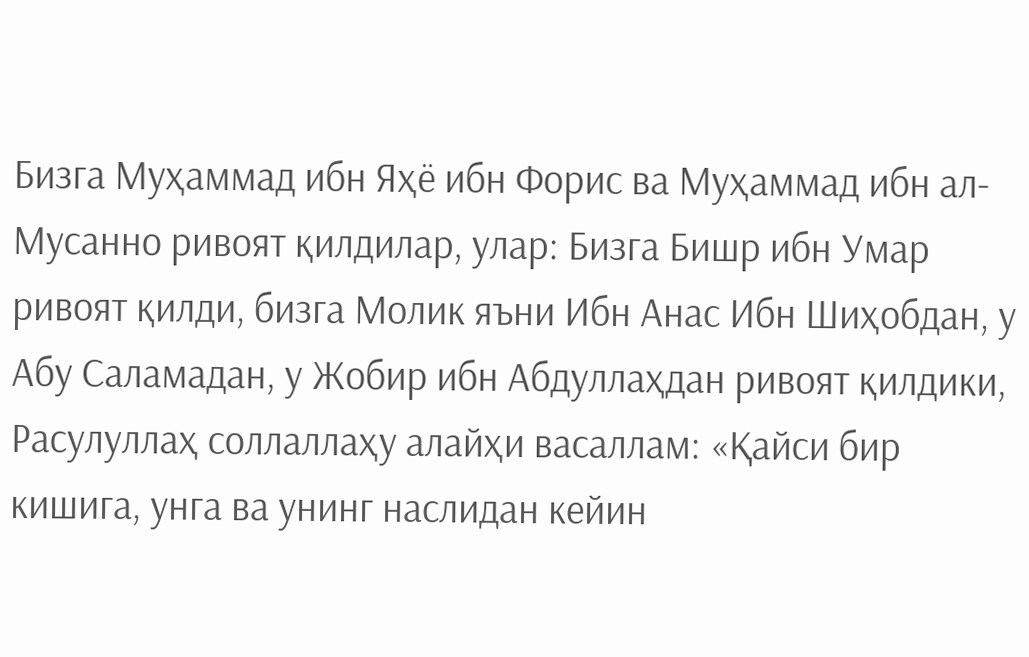Бизга Муҳаммад ибн Яҳё ибн Форис ва Муҳаммад ибн ал-Мусанно ривоят қилдилар, улар: Бизга Бишр ибн Умар ривоят қилди, бизга Молик яъни Ибн Анас Ибн Шиҳобдан, у Абу Саламадан, у Жобир ибн Абдуллаҳдан ривоят қилдики, Расулуллаҳ соллаллаҳу алайҳи васаллам: «Қайси бир кишига, унга ва унинг наслидан кейин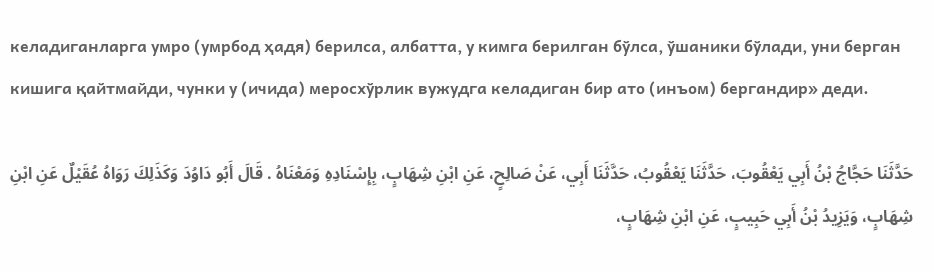келадиганларга умро (умрбод ҳадя) берилса, албатта, у кимга берилган бўлса, ўшаники бўлади, уни берган кишига қайтмайди, чунки у (ичида) меросхўрлик вужудга келадиган бир ато (инъом) бергандир» деди.

حَدَّثَنَا حَجَّاجُ بْنُ أَبِي يَعْقُوبَ، حَدَّثَنَا يَعْقُوبُ، حَدَّثَنَا أَبِي، عَنْ صَالِحٍ، عَنِ ابْنِ شِهَابٍ، بِإِسْنَادِهِ وَمَعْنَاهُ . قَالَ أَبُو دَاوُدَ وَكَذَلِكَ رَوَاهُ عُقَيْلٌ عَنِ ابْنِ شِهَابٍ، وَيَزِيدُ بْنُ أَبِي حَبِيبٍ، عَنِ ابْنِ شِهَابٍ،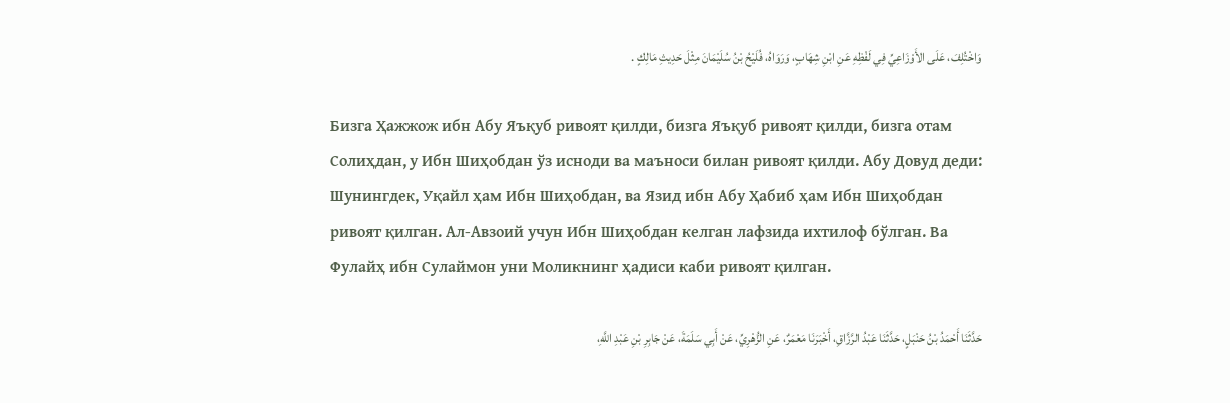وَاخْتُلِفَ، عَلَى الأَوْزَاعِيِّ فِي لَفْظِهِ عَنِ ابْنِ شِهَابٍ، وَرَوَاهُ، فُلَيْحُ بْنُ سُلَيْمَانَ مِثْلَ حَدِيثِ مَالِكٍ .

Бизга Ҳажжож ибн Абу Яъқуб ривоят қилди, бизга Яъқуб ривоят қилди, бизга отам Солиҳдан, у Ибн Шиҳобдан ўз исноди ва маъноси билан ривоят қилди. Абу Довуд деди: Шунингдек, Уқайл ҳам Ибн Шиҳобдан, ва Язид ибн Абу Ҳабиб ҳам Ибн Шиҳобдан ривоят қилган. Ал-Авзоий учун Ибн Шиҳобдан келган лафзида ихтилоф бўлган. Ва Фулайҳ ибн Сулаймон уни Моликнинг ҳадиси каби ривоят қилган.

حَدَّثَنَا أَحْمَدُ بْنُ حَنْبَلٍ، حَدَّثَنَا عَبْدُ الرَّزَّاقِ، أَخْبَرَنَا مَعْمَرٌ، عَنِ الزُّهْرِيِّ، عَنْ أَبِي سَلَمَةَ، عَنْ جَابِرِ بْنِ عَبْدِ اللَّهِ،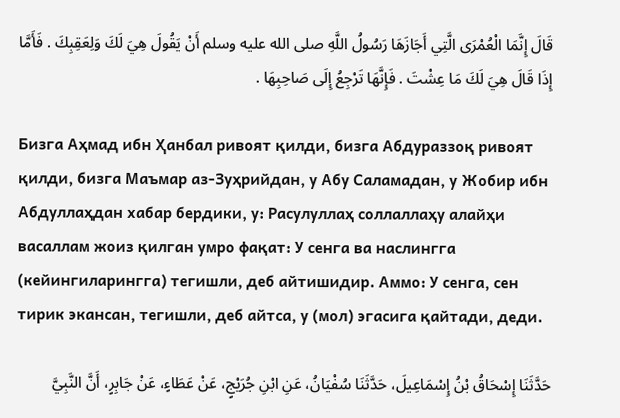قَالَ إِنَّمَا الْعُمْرَى الَّتِي أَجَازَهَا رَسُولُ اللَّهِ صلى الله عليه وسلم أَنْ يَقُولَ هِيَ لَكَ وَلِعَقِبِكَ . فَأَمَّا إِذَا قَالَ هِيَ لَكَ مَا عِشْتَ . فَإِنَّهَا تَرْجِعُ إِلَى صَاحِبِهَا .

Бизга Аҳмад ибн Ҳанбал ривоят қилди, бизга Абдураззоқ ривоят қилди, бизга Маъмар аз-Зуҳрийдан, у Абу Саламадан, у Жобир ибн Абдуллаҳдан хабар бердики, у: Расулуллаҳ соллаллаҳу алайҳи васаллам жоиз қилган умро фақат: У сенга ва наслингга (кейингиларингга) тегишли, деб айтишидир. Аммо: У сенга, сен тирик экансан, тегишли, деб айтса, у (мол) эгасига қайтади, деди.

حَدَّثَنَا إِسْحَاقُ بْنُ إِسْمَاعِيلَ، حَدَّثَنَا سُفْيَانُ، عَنِ ابْنِ جُرَيْجٍ، عَنْ عَطَاءٍ، عَنْ جَابِرٍ، أَنَّ النَّبِيَّ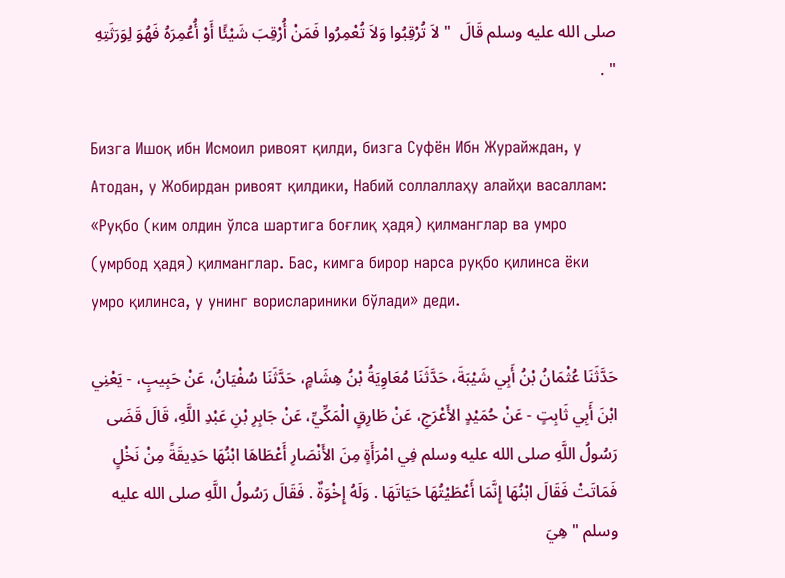صلى الله عليه وسلم قَالَ  " لاَ تُرْقِبُوا وَلاَ تُعْمِرُوا فَمَنْ أُرْقِبَ شَيْئًا أَوْ أُعُمِرَهُ فَهُوَ لِوَرَثَتِهِ " .

Бизга Ишоқ ибн Исмоил ривоят қилди, бизга Суфён Ибн Журайждан, у Атодан, у Жобирдан ривоят қилдики, Набий соллаллаҳу алайҳи васаллам: «Руқбо (ким олдин ўлса шартига боғлиқ ҳадя) қилманглар ва умро (умрбод ҳадя) қилманглар. Бас, кимга бирор нарса руқбо қилинса ёки умро қилинса, у унинг ворислариники бўлади» деди.

حَدَّثَنَا عُثْمَانُ بْنُ أَبِي شَيْبَةَ، حَدَّثَنَا مُعَاوِيَةُ بْنُ هِشَامٍ، حَدَّثَنَا سُفْيَانُ، عَنْ حَبِيبٍ، - يَعْنِي ابْنَ أَبِي ثَابِتٍ - عَنْ حُمَيْدٍ الأَعْرَجِ، عَنْ طَارِقٍ الْمَكِّيِّ، عَنْ جَابِرِ بْنِ عَبْدِ اللَّهِ، قَالَ قَضَى رَسُولُ اللَّهِ صلى الله عليه وسلم فِي امْرَأَةٍ مِنَ الأَنْصَارِ أَعْطَاهَا ابْنُهَا حَدِيقَةً مِنْ نَخْلٍ فَمَاتَتْ فَقَالَ ابْنُهَا إِنَّمَا أَعْطَيْتُهَا حَيَاتَهَا . وَلَهُ إِخْوَةٌ . فَقَالَ رَسُولُ اللَّهِ صلى الله عليه وسلم " هِيَ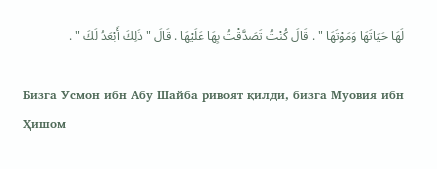لَهَا حَيَاتَهَا وَمَوْتَهَا " . قَالَ كُنْتُ تَصَدَّقْتُ بِهَا عَلَيْهَا . قَالَ " ذَلِكَ أَبْعَدُ لَكَ " .

Бизга Усмон ибн Абу Шайба ривоят қилди, бизга Муовия ибн Ҳишом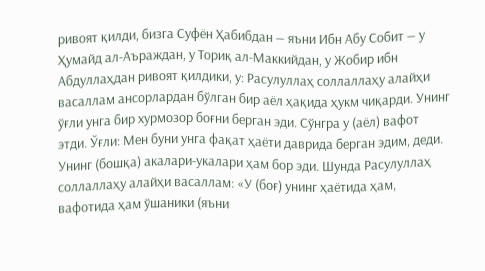ривоят қилди, бизга Суфён Ҳабибдан — яъни Ибн Абу Собит — у Ҳумайд ал-Аъраждан, у Ториқ ал-Маккийдан, у Жобир ибн Абдуллаҳдан ривоят қилдики, у: Расулуллаҳ соллаллаҳу алайҳи васаллам ансорлардан бўлган бир аёл ҳақида ҳукм чиқарди. Унинг ўғли унга бир хурмозор боғни берган эди. Сўнгра у (аёл) вафот этди. Ўғли: Мен буни унга фақат ҳаёти даврида берган эдим, деди. Унинг (бошқа) акалари-укалари ҳам бор эди. Шунда Расулуллаҳ соллаллаҳу алайҳи васаллам: «У (боғ) унинг ҳаётида ҳам, вафотида ҳам ўшаники (яъни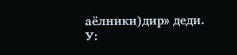аёлники)дир» деди. У: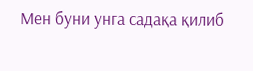Мен буни унга садақа қилиб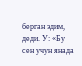берган эдим, деди. У: «Бу сен учун янада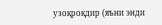узоқроқдир (яъни энди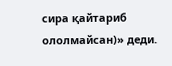сира қайтариб ололмайсан)» деди.